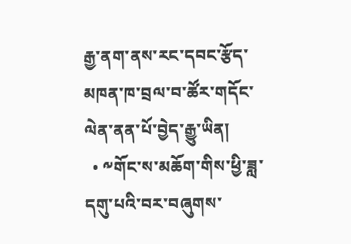རྒྱ་ནག་ནས་རང་དབང་རྩོད་མཁན་ཁ་བྲལ་བ་ཚོར་གདོང་ལེན་ནན་པོ་བྱེད་རྒྱུ་ཡིན།
  • ༸གོང་ས་མཆོག་གིས་ཕྱི་ཟླ་དགུ་པའི་བར་བཞུགས་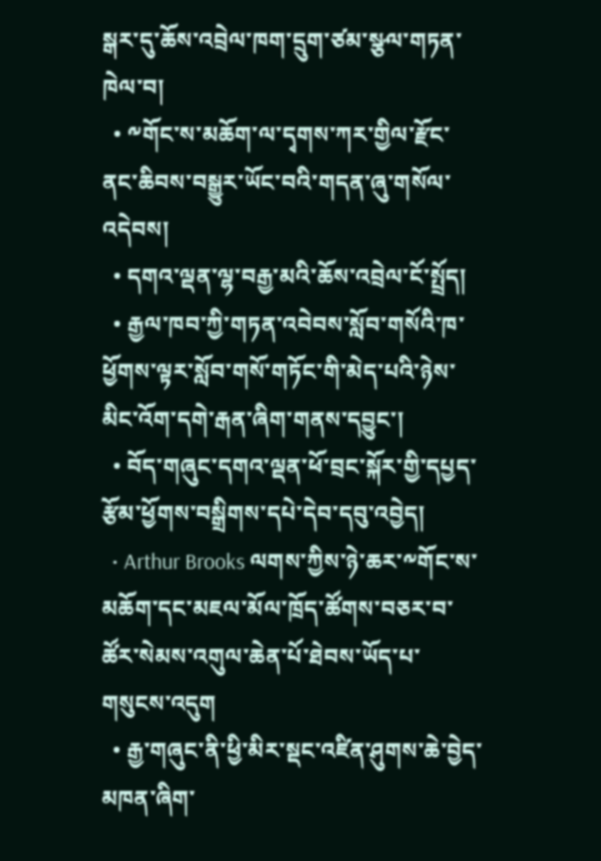སྒར་དུ་ཆོས་འབྲེལ་ཁག་དྲུག་ཙམ་སྩལ་གཏན་ཁེལ་བ།
  • ༸གོང་ས་མཆོག་ལ་དྭགས་ཀར་གྱིལ་རྫོང་ནང་ཆིབས་བསྒྱུར་ཡོང་བའི་གདན་ཞུ་གསོལ་འདེབས།
  • དགའ་ལྡན་ལྷ་བརྒྱ་མའི་ཆོས་འབྲེལ་ངོ་སྤྲོད།
  • རྒྱལ་ཁབ་ཀྱི་གཏན་འབེབས་སློབ་གསོའི་ཁ་ཕྱོགས་ལྟར་སློབ་གསོ་གཏོང་གི་མེད་པའི་ཉེས་མིང་འོག་དགེ་རྒན་ཞིག་གནས་དབྱུང་།
  • བོད་གཞུང་དགའ་ལྡན་ཕོ་བྲང་སྐོར་གྱི་དཔྱད་རྩོམ་ཕྱོགས་བསྒྲིགས་དཔེ་དེབ་དབུ་འབྱེད།
  • Arthur Brooks ལགས་ཀྱིས་ཉེ་ཆར་༸གོང་ས་མཆོག་དང་མཇལ་མོལ་ཁྲོད་ཚོགས་བཅར་བ་ཚོར་སེམས་འགུལ་ཆེན་པོ་ཐེབས་ཡོད་པ་གསུངས་འདུག
  • རྒྱ་གཞུང་ནི་ཕྱི་མིར་སྡང་འཛིན་ཤུགས་ཆེ་བྱེད་མཁན་ཞིག་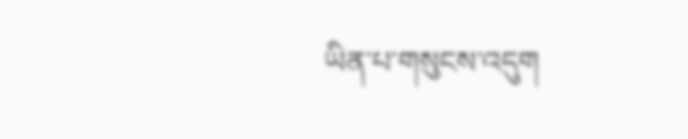ཡིན་པ་གསུངས་འདུག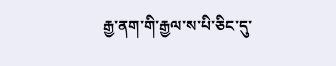རྒྱ་ནག་གི་རྒྱལ་ས་པི་ཅིང་དུ་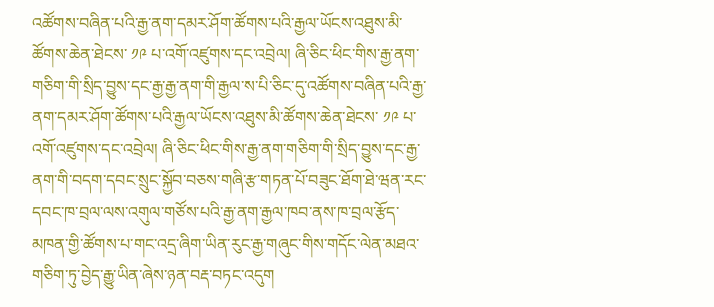འཚོགས་བཞིན་པའི་རྒྱ་ནག་དམར་ཤོག་ཚོགས་པའི་རྒྱལ་ཡོངས་འཐུས་མི་ཚོགས་ཆེན་ཐེངས་ ༡༩ པ་འགོ་འཛུགས་དང་འབྲེལ། ཞི་ཅིང་ཕིང་གིས་རྒྱ་ནག་གཅིག་གི་སྲིད་བྱུས་དང་རྒྱ་རྒྱ་ནག་གི་རྒྱལ་ས་པི་ཅིང་དུ་འཚོགས་བཞིན་པའི་རྒྱ་ནག་དམར་ཤོག་ཚོགས་པའི་རྒྱལ་ཡོངས་འཐུས་མི་ཚོགས་ཆེན་ཐེངས་ ༡༩ པ་འགོ་འཛུགས་དང་འབྲེལ། ཞི་ཅིང་ཕིང་གིས་རྒྱ་ནག་གཅིག་གི་སྲིད་བྱུས་དང་རྒྱ་ནག་གི་བདག་དབང་སྲུང་སྐྱོབ་བཅས་གཞི་རྩ་གཏན་པོ་བཟུང་ཐོག་ཐེ་ཝན་རང་དབང་ཁ་བྲལ་ལས་འགུལ་གཙོས་པའི་རྒྱ་ནག་རྒྱལ་ཁབ་ནས་ཁ་བྲལ་རྩོད་མཁན་གྱི་ཚོགས་པ་གང་འདྲ་ཞིག་ཡིན་རུང་རྒྱ་གཞུང་གིས་གདོང་ལེན་མཐའ་གཅིག་ཏུ་བྱེད་རྒྱུ་ཡིན་ཞེས་ཉན་བརྡ་བཏང་འདུག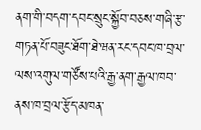ནག་གི་བདག་དབང་སྲུང་སྐྱོབ་བཅས་གཞི་རྩ་གཏན་པོ་བཟུང་ཐོག་ཐེ་ཝན་རང་དབང་ཁ་བྲལ་ལས་འགུལ་གཙོས་པའི་རྒྱ་ནག་རྒྱལ་ཁབ་ནས་ཁ་བྲལ་རྩོད་མཁན་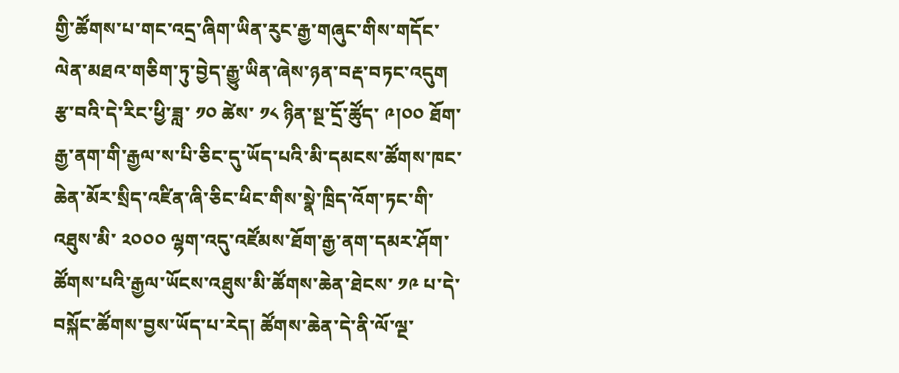གྱི་ཚོགས་པ་གང་འདྲ་ཞིག་ཡིན་རུང་རྒྱ་གཞུང་གིས་གདོང་ལེན་མཐའ་གཅིག་ཏུ་བྱེད་རྒྱུ་ཡིན་ཞེས་ཉན་བརྡ་བཏང་འདུག
རྩ་བའི་དེ་རིང་ཕྱི་ཟླ་ ༡༠ ཚེས་ ༡༨ ཉིན་སྔ་དྲོ་ཚོུད་ ༩།༠༠ ཐོག་རྒྱ་ནག་གི་རྒྱལ་ས་པི་ཅིང་དུ་ཡོད་པའི་མི་དམངས་ཚོགས་ཁང་ཆེན་མོར་སྲིད་འཛིན་ཞི་ཅིང་ཕིང་གིས་སྣེ་ཁྲིད་འོག་ཏང་གི་འཐུས་མི་ ༢༠༠༠ ལྷག་འདུ་འཛོམས་ཐོག་རྒྱ་ནག་དམར་ཤོག་ཚོགས་པའི་རྒྱལ་ཡོངས་འཐུས་མི་ཚོགས་ཆེན་ཐེངས་ ༡༩ པ་དེ་བསྐོང་ཚོགས་བྱས་ཡོད་པ་རེད། ཚོགས་ཆེན་དེ་ནི་ལོ་ལྔ་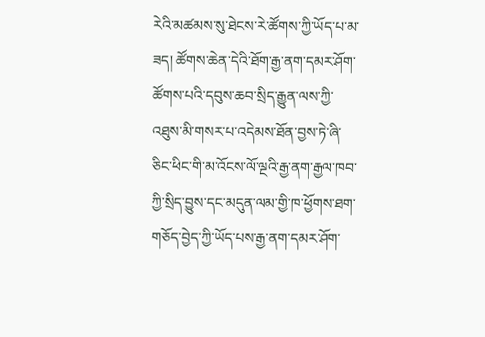རེའི་མཚམས་སུ་ཐེངས་རེ་ཚོགས་ཀྱི་ཡོད་པ་མ་ཟད། ཚོགས་ཆེན་དེའི་ཐོག་རྒྱ་ནག་དམར་ཤོག་ཚོགས་པའི་དབུས་ཆབ་སྲིད་རྒྱུན་ལས་ཀྱི་འཐུས་མི་གསར་པ་འདེམས་ཐོན་བྱས་ཏེ་ཞི་ཅིང་ཕིང་གི་མ་འོངས་ལོ་ལྔའི་རྒྱ་ནག་རྒྱལ་ཁབ་ཀྱི་སྲིད་བྱུས་དང་མདུན་ལམ་གྱི་ཁ་ཕྱོགས་ཐག་གཅོད་བྱེད་ཀྱི་ཡོད་པས་རྒྱ་ནག་དམར་ཤོག་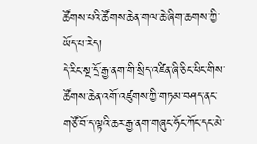ཚོགས་པའི་ཚོགས་ཆེན་གལ་ཆེ་ཞིག་ཆགས་ཀྱི་ཡོད་པ་རེད།
དེ་རིང་སྔ་དྲོ་རྒྱ་ནག་གི་སྲིད་འཛིན་ཞི་ཅིང་ཕིང་གིས་ཚོགས་ཆེན་འགོ་འཛུགས་ཀྱི་གཏམ་བཤད་ནང་གཙོ་བོ་ད་ལྟའི་ཆར་རྒྱ་ནག་གཞུང་ཧོང་ཀོང་དང་མེ་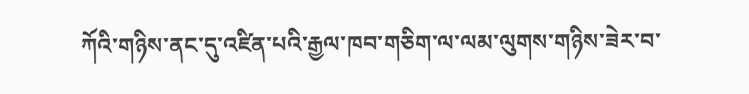ཀོའི་གཉིས་ནང་དུ་འཛིན་པའི་རྒྱལ་ཁབ་གཅིག་ལ་ལམ་ལུགས་གཉིས་ཟེར་བ་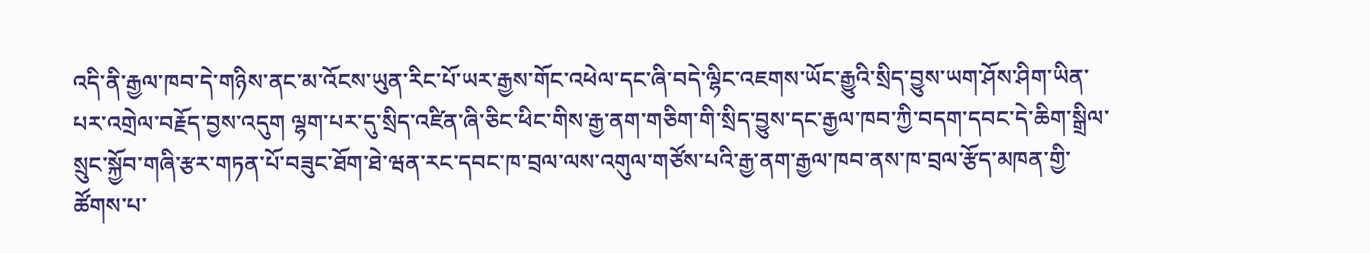འདི་ནི་རྒྱལ་ཁབ་དེ་གཉིས་ནང་མ་འོངས་ཡུན་རིང་པོ་ཡར་རྒྱས་གོང་འཕེལ་དང་ཞི་བདེ་ལྷིང་འཇགས་ཡོང་རྒྱུའི་སྲིད་བྱུས་ཡག་ཤོས་ཤིག་ཡིན་པར་འགྲེལ་བརྗོད་བྱས་འདུག ལྷག་པར་དུ་སྲིད་འཛིན་ཞི་ཅིང་ཕིང་གིས་རྒྱ་ནག་གཅིག་གི་སྲིད་བྱུས་དང་རྒྱལ་ཁབ་ཀྱི་བདག་དབང་དེ་ཆིག་སྒྲིལ་སྲུང་སྐྱོབ་གཞི་རྩར་གཏན་པོ་བཟུང་ཐོག་ཐེ་ཝན་རང་དབང་ཁ་བྲལ་ལས་འགུལ་གཙོས་པའི་རྒྱ་ནག་རྒྱལ་ཁབ་ནས་ཁ་བྲལ་རྩོད་མཁན་གྱི་ཚོགས་པ་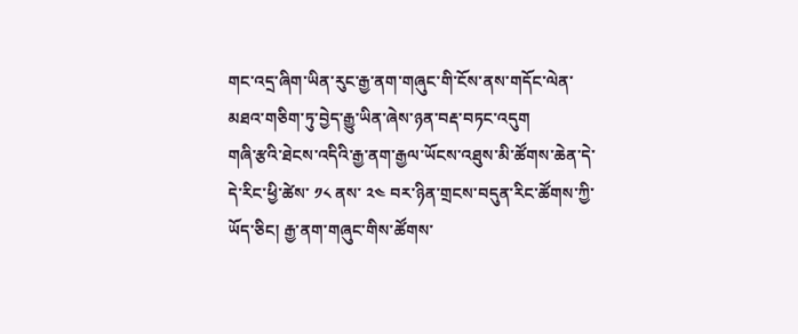གང་འདྲ་ཞིག་ཡིན་རུང་རྒྱ་ནག་གཞུང་གི་ངོས་ནས་གདོང་ལེན་མཐའ་གཅིག་ཏུ་བྱེད་རྒྱུ་ཡིན་ཞེས་ཉན་བརྡ་བཏང་འདུག
གཞི་རྩའི་ཐེངས་འདིའི་རྒྱ་ནག་རྒྱལ་ཡོངས་འཐུས་མི་ཚོགས་ཆེན་དེ་དེ་རིང་ཕྱི་ཚེས་ ༡༨ ནས་ ༢༤ བར་ཉིན་གྲངས་བདུན་རིང་ཚོགས་ཀྱི་ཡོད་ཅིང། རྒྱ་ནག་གཞུང་གིས་ཚོགས་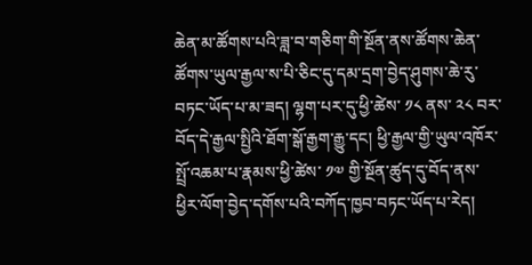ཆེན་མ་ཚོགས་པའི་ཟླ་བ་གཅིག་གི་སྔོན་ནས་ཚོགས་ཆེན་ཚོགས་ཡུལ་རྒྱལ་ས་པི་ཅིང་དུ་དམ་དྲག་བྱེད་ཤུགས་ཆེ་རུ་བཏང་ཡོད་པ་མ་ཟད། ལྷག་པར་དུ་ཕྱི་ཚེས་ ༡༨ ནས་ ༢༨ བར་བོད་དེ་རྒྱལ་སྤྱིའི་ཐོག་སྒོ་རྒྱག་རྒྱུ་དང། ཕྱི་རྒྱལ་གྱི་ཡུལ་འཁོར་སྤྲོ་འཆམ་པ་རྣམས་ཕྱི་ཚེས་ ༡༧ གྱི་སྔོན་ཚུད་དུ་བོད་ནས་ཕྱིར་ལོག་བྱེད་དགོས་པའི་བཀོད་ཁྱབ་བཏང་ཡོད་པ་རེད།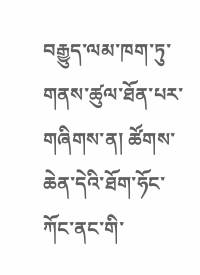བརྒྱུད་ལམ་ཁག་ཏུ་གནས་ཚུལ་ཐོན་པར་གཞིགས་ན། ཚོགས་ཆེན་དེའི་ཐོག་ཧོང་ཀོང་ནང་གི་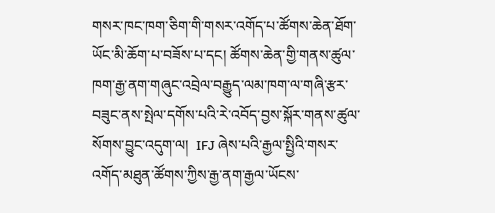གསར་ཁང་ཁག་ཅིག་གི་གསར་འགོད་པ་ཚོགས་ཆེན་ཐོག་ཡོང་མི་ཆོག་པ་བཟོས་པ་དང། ཚོགས་ཆེན་གྱི་གནས་ཚུལ་ཁག་རྒྱ་ནག་གཞུང་འབྲེལ་བརྒྱུད་ལམ་ཁག་ལ་གཞི་རྩར་བཟུང་ནས་སྤེལ་དགོས་པའི་རེ་འབོད་བྱས་སྐོར་གནས་ཚུལ་སོགས་བྱུང་འདུག་ལ།  IFJ ཞེས་པའི་རྒྱལ་སྤྱིའི་གསར་འགོད་མཐུན་ཚོགས་ཀྱིས་རྒྱ་ནག་རྒྱལ་ཡོངས་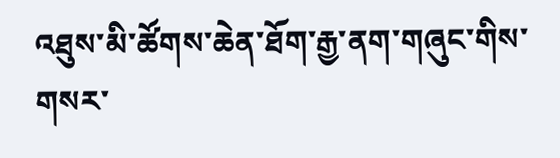འཐུས་མི་ཚོགས་ཆེན་ཐོག་རྒྱ་ནག་གཞུང་གིས་གསར་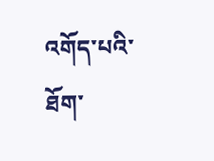འགོད་པའི་ཐོག་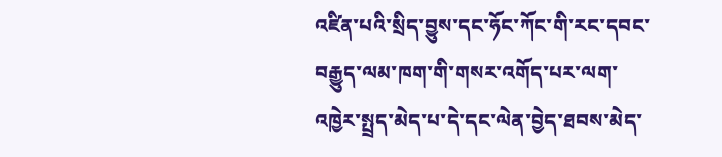འཛིན་པའི་སྲིད་བྱུས་དང་ཧོང་ཀོང་གི་རང་དབང་བརྒྱུད་ལམ་ཁག་གི་གསར་འགོད་པར་ལག་འཁྱེར་སྤྲད་མེད་པ་དེ་དང་ལེན་བྱེད་ཐབས་མེད་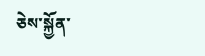ཅེས་སྐྱོན་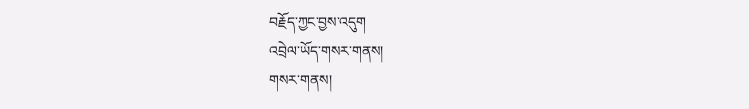བརྗོད་ཀྱང་བྱས་འདུག
འབྲེལ་ཡོད་གསར་གནས།
གསར་གནས།